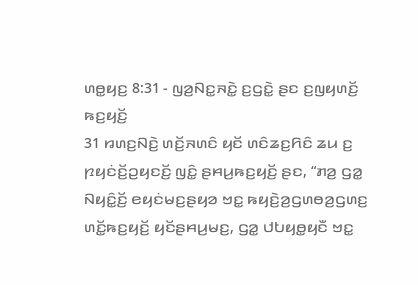ꤛꤥ꤭ꤟꤢ꤬ 8:31 - ꤜꤤ꤬ꤡꤢ꤭ꤏꤢꤧ꤭ ꤢ꤬ꤞꤢꤧ꤭ ꤔꤢ ꤢ꤬ꤜꤟꤛꤢꤩ꤬ ꤒꤢ꤬ꤟꤢꤩ꤬
31 ꤙꤛꤢ꤬ꤡꤢꤧ꤬ ꤛꤢꤩ꤬ꤏꤛꤢꤨ ꤟꤢꤩ ꤛꤢꤨꤘꤢ꤬ꤖꤢꤨ ꤘꤣ ꤢ꤬ ꤐꤟꤢꤦꤢꤩ꤬ꤑꤟꤢꤢꤩ꤬ ꤜꤢꤨ꤭ ꤔꤌꤣ꤬ꤒꤢ꤬ꤟꤢꤩ꤬ ꤔꤢ, “ꤊꤤ꤬ ꤞꤤ꤭ ꤡꤟꤢꤨ꤭ꤢꤩ꤬ ꤕꤟꤢꤦꤗꤢ꤬ꤔꤟꤤ ꤠꤢ꤭ ꤒꤟꤢꤧ꤬ꤤ꤬ꤞꤛꤥꤤ꤬ꤞꤛꤢ꤬ ꤛꤢꤩ꤭ꤒꤢ꤬ꤟꤢꤩ꤬ ꤟꤢꤩꤔꤌꤣ꤬ꤗꤢ꤬, ꤞꤤ꤭ ꤓꤝꤟꤥ꤭ꤟꤢꤪ ꤠꤢ꤭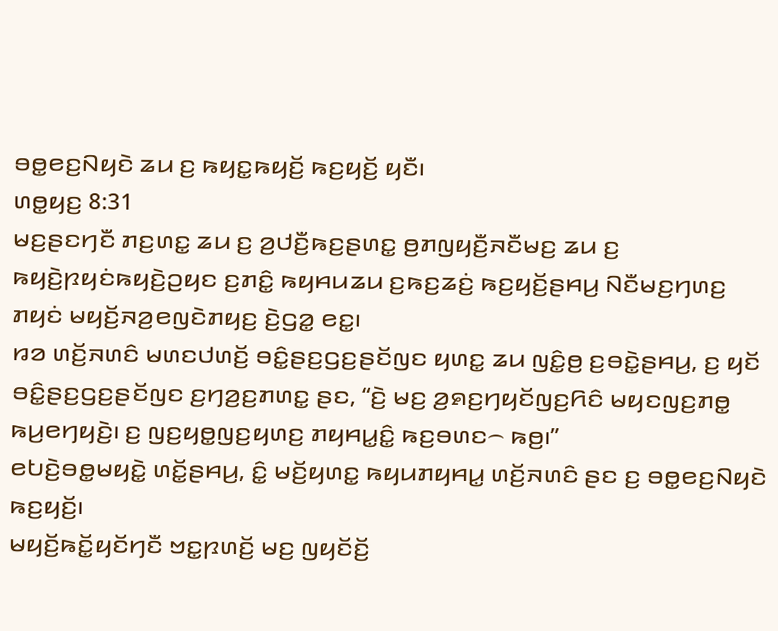ꤋꤥ꤭ꤕꤢ꤬ꤡꤟꤢꤧ ꤘꤣ ꤢ꤬ ꤒꤟꤢ꤭ꤒꤟꤢꤩ꤬ ꤒꤢ꤬ꤟꤢꤩ꤬ ꤟꤢꤪ꤯
ꤛꤥ꤭ꤟꤢ꤬ 8:31
ꤗꤢ꤬ꤔꤢꤚꤢꤪ ꤊꤢ꤬ꤛꤢ꤭ ꤘꤣ ꤢ꤬ ꤤ꤬ꤓꤢꤪ꤬ꤒꤢ꤬ꤔꤛꤢ꤭ ꤥ꤬ꤊꤜꤟꤢꤪ꤬ꤏꤢꤪꤗꤢ꤬ ꤘꤣ ꤢ꤬ ꤒꤟꤢꤧ꤬ꤐꤟꤢꤦꤒꤟꤢꤧ꤬ꤑꤟꤢ ꤢ꤬ꤊꤢꤨ꤭ ꤒꤟꤌꤣꤘꤣ ꤢ꤬ꤒꤢ꤬ꤘꤢꤦ꤬ ꤒꤢ꤬ꤟꤢꤩ꤬ꤔꤌꤣ꤬ ꤡꤢꤪꤗꤢ꤬ꤚꤛꤢ꤬ ꤊꤟꤢꤦ ꤗꤟꤢꤩ꤬ꤏꤤ꤬ꤕꤜꤢꤧꤊꤟꤢ꤬ ꤢꤧ꤬ꤞꤤ꤭ ꤕꤢ꤭꤯
ꤙꤤ ꤛꤢꤩ꤬ꤏꤛꤢꤨ ꤗꤛꤢꤓꤛꤢꤩ꤬ ꤋꤢꤨ꤭ꤔꤢ꤬ꤞꤢ꤬ꤔꤢꤩꤜꤢ ꤟꤛꤢ꤭ ꤘꤣ ꤜꤢꤨ꤭ꤥ꤬ ꤢ꤬ꤋꤢꤧ꤭ꤔꤌꤣ꤬, ꤢ꤬ ꤟꤢꤩ ꤋꤢꤨ꤭ꤔꤢ꤬ꤞꤢ꤬ꤔꤢꤩꤜꤢ ꤢ꤬ꤚꤤ꤬ꤢ꤬ꤊꤛꤢ꤭ ꤔꤢ, “ꤢꤧ꤬ ꤗꤢ꤬ ꤤ꤬ꤎꤢ꤬ꤚꤟꤢꤩꤜꤢ꤬ꤖꤢꤨ ꤗꤟꤢꤜꤢ꤬ꤊꤥ꤭ ꤒꤣ꤬ꤕꤚꤟꤢꤧ꤬꤯ ꤢ꤬ ꤜꤢ꤬ꤟꤥ꤭ꤜꤢ꤬ꤟꤛꤢ꤬ ꤊꤟꤌꤣ꤭ꤢꤨ꤭ ꤒꤢ꤬ꤋꤛꤢ꤮ ꤒꤥ꤬꤯”
ꤕꤝꤢꤧ꤬ꤋꤥ꤭ꤗꤟꤢꤧ꤭ ꤛꤢꤩ꤭ꤔꤌꤣ꤬, ꤢꤨ꤭ ꤗꤢꤩ꤬ꤟꤛꤢ꤭ ꤒꤟꤣꤊꤟꤌꤣ꤭ ꤛꤢꤩ꤬ꤏꤛꤢꤨ ꤔꤢ ꤢ꤬ ꤋꤥ꤭ꤕꤢ꤬ꤡꤟꤢꤧ ꤒꤢ꤬ꤟꤢꤩ꤬꤯
ꤗꤟꤢꤩ꤬ꤒꤢꤩ꤭ꤟꤢꤩꤚꤢꤪ ꤠꤢ꤭ꤐꤛꤢꤩ꤬ ꤗꤢ꤬ ꤜꤟꤢꤩꤢꤩ꤬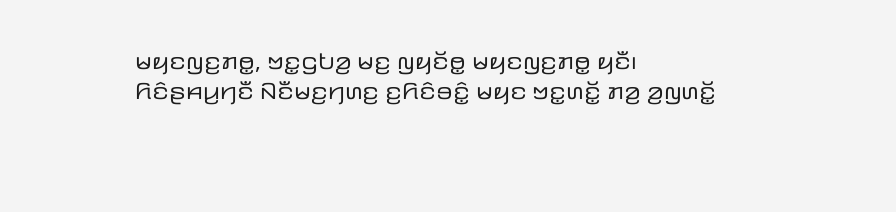ꤗꤟꤢꤜꤢ꤬ꤊꤥ꤭, ꤠꤢ꤭ꤞꤝꤤ꤬ ꤗꤢ꤬ ꤜꤟꤢꤩꤥ꤭ ꤗꤟꤢꤜꤢ꤬ꤊꤥ꤭ ꤟꤢꤪ꤯
ꤖꤢꤨꤔꤌꤣ꤬ꤚꤢꤪ ꤡꤢꤪꤗꤢ꤬ꤚꤛꤢ꤬ ꤢ꤬ꤖꤢꤨꤋꤢꤨ꤭ ꤗꤟꤢ ꤠꤢ꤭ꤛꤢꤩ꤭ ꤊꤤ꤬ ꤤ꤬ꤜꤛꤢꤩ꤭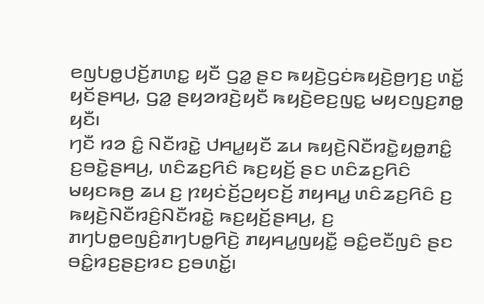ꤕꤜꤝꤥ꤭ꤓꤢꤩ꤬ꤊꤛꤢ꤭ ꤟꤢꤪ ꤞꤤ꤭ ꤔꤢ ꤒꤟꤢꤧ꤬ꤞꤢꤦꤒꤟꤢꤧ꤬ꤥ꤬ꤚꤢ꤬ ꤛꤢꤩ꤭ ꤟꤢꤩꤔꤌꤣ꤬, ꤞꤤ꤭ ꤔꤟꤤꤙꤢꤧ꤬ꤟꤢꤪ ꤒꤟꤢꤧ꤬ꤕꤢ꤬ꤜꤢ꤭ ꤗꤟꤢꤜꤢ꤬ꤊꤥ꤭ ꤟꤢꤪ꤯
ꤚꤢꤪ ꤙꤤ ꤢꤨ꤭ ꤡꤢꤪꤙꤢꤧ꤭ ꤓꤌꤣ꤭ꤟꤢꤪ ꤘꤣ ꤒꤟꤢꤧ꤬ꤡꤢꤪꤙꤢꤧ꤭ꤟꤥ꤭ꤊꤢꤨ꤭ ꤢ꤬ꤋꤢꤧ꤭ꤔꤌꤣ꤬, ꤛꤢꤨꤘꤢ꤬ꤖꤢꤨ ꤒꤢ꤬ꤟꤢꤩ꤬ ꤔꤢ ꤛꤢꤨꤘꤢ꤬ꤖꤢꤨ ꤗꤟꤢꤒꤥ꤬ ꤘꤣ ꤢ꤬ ꤐꤟꤢꤦꤢꤩ꤬ꤑꤟꤢꤢꤩ꤬ ꤊꤟꤌꤣ꤭ ꤛꤢꤨꤘꤢ꤬ꤖꤢꤨ ꤢ꤬ ꤒꤟꤢꤧ꤬ꤡꤢꤪꤙꤢꤨ꤬ꤡꤢꤪꤙꤢꤧ꤭ ꤒꤢ꤬ꤟꤢꤩ꤬ꤔꤌꤣ꤬, ꤢ꤬ ꤊꤚꤝꤥ꤭ꤕꤜꤢꤨ꤬ꤊꤚꤝꤥ꤭ꤖꤢꤧ꤬ ꤊꤟꤌꤣ꤭ꤜꤟꤢꤪ꤭ ꤋꤢꤨ꤭ꤕꤢꤪꤜꤢꤨ ꤔꤢ ꤋꤢꤨ꤭ꤙꤢ꤬ꤔꤢ꤬ꤙꤢ ꤢ꤬ꤋꤛꤢꤩ꤭꤯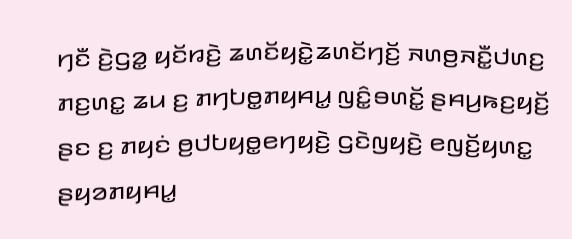ꤚꤢꤪ ꤢꤧ꤬ꤞꤤ꤭ ꤟꤢꤩꤙꤢꤧ꤬ ꤘꤛꤢꤩꤟꤢꤧ꤭ꤘꤛꤢꤩꤚꤢꤩ꤬ ꤏꤛꤥ꤬ꤏꤢꤪ꤭ꤓꤛꤢ꤬ ꤊꤢ꤬ꤛꤢ꤭ ꤘꤣ ꤢ꤬ ꤊꤚꤝꤥ꤭ꤊꤟꤌꤣ꤭ ꤜꤢꤨ꤭ꤋꤛꤢꤩ꤭ ꤔꤌꤣ꤬ꤒꤢ꤬ꤟꤢꤩ꤬ ꤔꤢ ꤢ꤬ ꤊꤟꤢꤦ ꤥ꤬ꤓꤝꤟꤥ꤭ꤕꤚꤟꤢꤧ꤬ ꤞꤢꤧꤜꤟꤢꤧ꤬ ꤕꤜꤢꤩ꤬ꤟꤛꤢ꤭ ꤔꤟꤤꤊꤟꤌꤣ꤭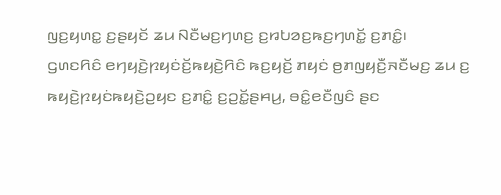ꤜꤢ꤬ꤟꤛꤢ꤭ ꤢ꤬ꤔꤟꤢꤩ ꤘꤣ ꤡꤢꤪꤗꤢ꤬ꤚꤛꤢ꤬ ꤢ꤬ꤙꤝꤤꤢ꤬ꤒꤢ꤬ꤚꤛꤢꤩ꤭ ꤢ꤬ꤊꤢꤨ꤭꤯
ꤞꤛꤢꤖꤢꤨ ꤕꤚꤟꤢꤧ꤬ꤐꤟꤢꤦꤢꤩ꤬ꤒꤟꤢꤧ꤬ꤖꤢꤨ ꤒꤢ꤬ꤟꤢꤩ꤬ ꤊꤟꤢꤦ ꤥ꤬ꤊꤜꤟꤢꤪ꤬ꤏꤢꤪꤗꤢ꤬ ꤘꤣ ꤢ꤬ ꤒꤟꤢꤧ꤬ꤐꤟꤢꤦꤒꤟꤢꤧ꤬ꤑꤟꤢ ꤢ꤬ꤊꤢꤨ꤭ ꤢ꤬ꤑꤢꤩ꤭ꤔꤌꤣ꤬, ꤋꤢꤨ꤭ꤕꤢꤪꤜꤢꤨ ꤔꤢ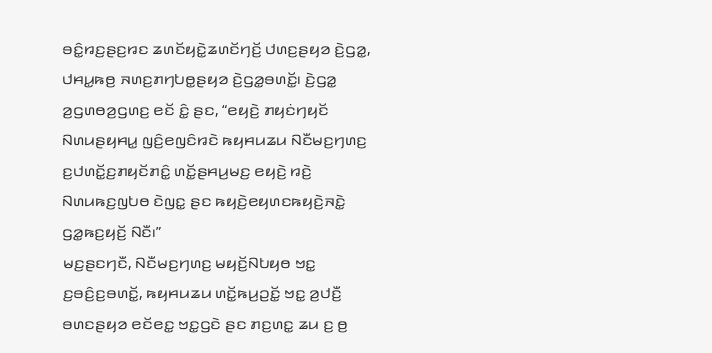ꤋꤢꤨ꤭ꤙꤢ꤬ꤔꤢ꤬ꤙꤢ ꤘꤛꤢꤩꤟꤢꤧ꤭ꤘꤛꤢꤩꤚꤢꤩ꤬ ꤓꤛꤢ꤬ꤔꤟꤤ ꤢꤧ꤬ꤞꤤ꤭, ꤓꤌꤣ꤭ꤒꤥ꤬ ꤏꤛꤢ꤬ꤊꤚꤝꤥ꤭ꤔꤟꤤ ꤢꤧ꤬ꤞꤤ꤭ꤋꤛꤢꤩ꤭꤯ ꤢꤧ꤬ꤞꤤ꤭ ꤤ꤬ꤞꤛꤥꤤ꤬ꤞꤛꤢ꤬ ꤕꤢꤩ ꤢꤨ꤭ ꤔꤢ, “ꤕꤟꤢꤧ꤬ ꤊꤟꤢꤦꤚꤟꤢꤩ ꤡꤛꤣꤔꤟꤌꤣ꤭ ꤜꤢꤨ꤬ꤕꤜꤢꤨꤙꤢꤧ ꤒꤟꤌꤣꤘꤣ ꤡꤢꤪꤗꤢ꤬ꤚꤛꤢ꤬ ꤢ꤬ꤓꤛꤢꤩ꤭ꤢ꤬ꤊꤟꤢꤩꤊꤢꤨ꤭ ꤛꤢꤩ꤭ꤔꤌꤣ꤬ꤗꤢ꤬ ꤕꤟꤢꤧ꤬ ꤙꤢꤧ꤬ ꤡꤛꤣꤒꤢ꤬ꤜꤝꤥ ꤢꤧꤜꤢ꤭ ꤔꤢ ꤒꤟꤢꤧ꤬ꤕꤟꤛꤢꤒꤟꤢꤧ꤬ꤏꤢꤧ꤭ ꤞꤤ꤭ꤒꤢ꤬ꤟꤢꤩ꤬ ꤡꤢꤪ꤯”
ꤗꤢ꤬ꤔꤢꤚꤢꤪ, ꤡꤢꤪꤗꤢ꤬ꤚꤛꤢ꤬ ꤗꤟꤢꤩ꤬ꤡꤝꤟꤥ ꤠꤢ꤭ ꤢ꤬ꤋꤢꤨ꤬ꤢ꤬ꤋꤛꤢꤩ꤭, ꤒꤟꤌꤣꤘꤣ ꤛꤢꤩ꤭ꤒꤣ꤬ꤑꤢꤩ꤭ ꤠꤢ꤭ ꤤ꤬ꤓꤢꤪ꤬ ꤋꤛꤢꤔꤟꤤ ꤕꤢꤩꤕꤢ꤭ ꤠꤢ꤭ꤞꤢꤧ ꤔꤢ ꤊꤢ꤬ꤛꤢ꤭ ꤘꤣ ꤢ꤬ ꤥ꤬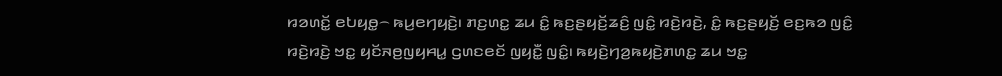ꤙꤤꤛꤢꤩ꤭ ꤕꤝꤟꤥ꤭꤮ ꤒꤣ꤬ꤕꤚꤟꤢꤧ꤬꤯ ꤊꤢ꤬ꤛꤢ꤭ ꤘꤣ ꤢꤨ꤭ ꤒꤢ꤬ꤔꤟꤢꤩ꤬ꤘꤢꤨ꤬ ꤜꤢꤨ꤭ ꤙꤢꤧ꤬ꤙꤢꤧ꤬, ꤢꤨ꤭ ꤒꤢ꤬ꤔꤟꤢꤩ꤬ ꤕꤢ꤬ꤒꤤ ꤜꤢꤨ꤭ ꤙꤢꤧ꤬ꤙꤢꤧ꤬ ꤠꤢ꤭ ꤟꤢꤩꤏꤥ꤬ꤜꤟꤌꤣ꤭ ꤞꤛꤢꤕꤢꤩ ꤜꤟꤢꤪ꤭ ꤜꤢꤨ꤭꤯ ꤒꤟꤢꤧ꤬ꤚꤤ꤬ꤒꤟꤢꤧ꤬ꤊꤛꤢ꤭ ꤘꤣ ꤠꤢ꤭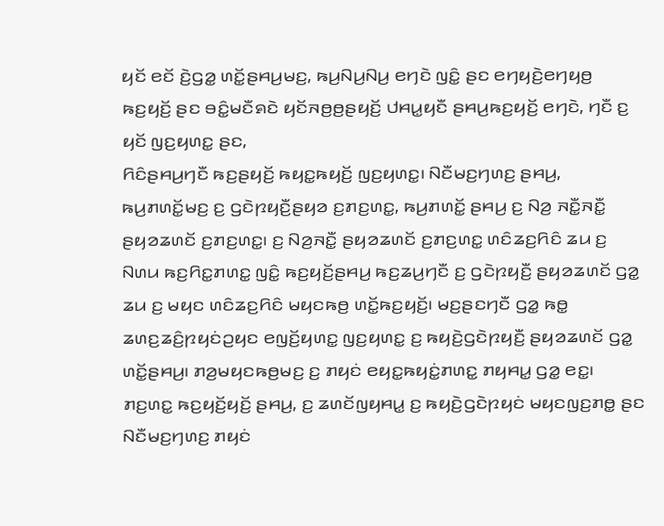ꤟꤢꤩ ꤕꤢꤩ ꤢꤧ꤬ꤞꤤ꤭ ꤛꤢꤩ꤭ꤔꤌꤣ꤬ꤗꤢ꤬, ꤒꤣ꤬ꤡꤣ꤬ꤡꤣ꤬ ꤕꤚꤢꤧ ꤜꤢꤨ꤭ ꤔꤢ ꤕꤚꤟꤢꤧ꤬ꤕꤚꤟꤥ꤬ ꤒꤢ꤬ꤟꤢꤩ꤬ ꤔꤢ ꤋꤢꤨ꤭ꤗꤢꤪꤎꤢꤧ ꤟꤢꤩꤏꤥ꤬ꤥ꤬ꤔꤟꤢꤩ꤬ ꤓꤌꤣ꤭ꤟꤢꤪ ꤔꤌꤣ꤬ꤒꤢ꤬ꤟꤢꤩ꤬ ꤕꤚꤢꤧ, ꤚꤢꤪ ꤢ꤬ ꤟꤢꤩ ꤜꤢ꤬ꤟꤛꤢ꤭ ꤔꤢ,
ꤖꤢꤨꤔꤌꤣ꤬ꤚꤢꤪ ꤒꤢ꤬ꤔꤟꤢꤩ꤬ ꤒꤟꤢ꤭ꤒꤟꤢꤩ꤬ ꤜꤢ꤬ꤟꤛꤢ꤭꤯ ꤡꤢꤪꤗꤢ꤬ꤚꤛꤢ꤬ ꤔꤌꤣ꤬, ꤒꤣ꤬ꤊꤛꤢꤩ꤭ꤗꤢ꤬ ꤢ꤬ ꤞꤢꤧꤐꤟꤢꤪ꤬ꤔꤟꤤ ꤢ꤬ꤊꤢ꤬ꤛꤢ꤭, ꤒꤣ꤬ꤊꤛꤢꤩ꤭ ꤔꤌꤣ꤬ ꤢ꤬ ꤡꤤ꤬ ꤏꤢꤪ꤭ꤏꤢꤪ꤭ ꤔꤟꤤꤘꤛꤢꤩ ꤢ꤬ꤊꤢ꤬ꤛꤢ꤭꤯ ꤢ꤬ ꤡꤤ꤬ꤏꤢꤪ꤭ ꤔꤟꤤꤘꤛꤢꤩ ꤢ꤬ꤊꤢ꤬ꤛꤢ꤭ ꤛꤢꤨꤘꤢ꤬ꤖꤢꤨ ꤘꤣ ꤢ꤬ ꤡꤛꤣ ꤒꤢ꤬ꤖꤢ꤭ꤊꤛꤢ꤭ ꤜꤢꤨ꤭ ꤒꤢ꤬ꤟꤢꤩ꤬ꤔꤌꤣ꤬ ꤒꤢ꤬ꤘꤣ꤬ꤚꤢꤪ ꤢ꤬ ꤞꤢꤧꤐꤟꤢꤪ꤬ ꤔꤟꤤꤘꤛꤢꤩ ꤞꤤ꤭ ꤘꤣ ꤢ꤬ ꤗꤟꤢ ꤛꤢꤨꤘꤢ꤬ꤖꤢꤨ ꤗꤟꤢꤒꤥ꤬ ꤛꤢꤩ꤭ꤒꤢ꤬ꤟꤢꤩ꤬꤯ ꤗꤢ꤬ꤔꤢꤚꤢꤪ ꤞꤤ꤭ ꤒꤥ꤭ ꤘꤛꤢ꤬ꤘꤢꤨ꤬ꤐꤟꤢꤦꤑꤟꤢ ꤕꤜꤢꤩ꤬ꤟꤛꤢ꤭ ꤜꤢ꤬ꤟꤛꤢ꤭ ꤢ꤬ ꤒꤟꤢꤧ꤬ꤞꤢꤧꤐꤟꤢꤪ꤬ ꤔꤟꤤꤘꤛꤢꤩ ꤞꤤ꤭ ꤛꤢꤩ꤭ꤔꤌꤣ꤬꤯ ꤊꤤ꤬ꤗꤟꤢꤒꤥ꤬ꤗꤢ꤬ ꤢ꤬ ꤊꤟꤢꤦ ꤕꤟꤢ꤭ꤒꤟꤢꤦ꤭ꤊꤛꤢ꤭ ꤊꤟꤌꤣ꤭ ꤞꤤ꤭ ꤕꤢ꤭꤯
ꤊꤢ꤬ꤛꤢ꤭ ꤒꤢ꤬ꤟꤢꤩ꤬ꤟꤢꤩ꤬ ꤔꤌꤣ꤬, ꤢ꤬ ꤘꤛꤢꤩꤜꤟꤌꤣ꤭ ꤢ꤬ ꤒꤟꤢꤧ꤬ꤞꤢꤧꤐꤟꤢꤦ ꤗꤟꤢꤜꤢ꤬ꤊꤥ꤭ ꤔꤢ ꤡꤢꤪꤗꤢ꤬ꤚꤛꤢ꤬ ꤊꤟꤢꤦ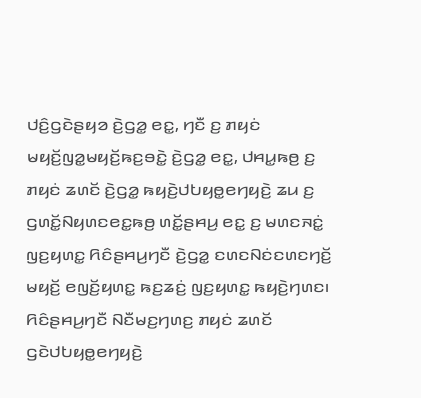ꤓꤢꤨ꤬ꤞꤢꤧꤔꤟꤤ ꤢꤧ꤬ꤞꤤ꤭ ꤕꤢ꤭, ꤚꤢꤪ ꤢ꤬ ꤊꤟꤢꤦ ꤗꤟꤢꤩ꤬ꤜꤤ꤭ꤗꤟꤢꤩ꤬ꤒꤢ꤬ꤋꤢꤧ꤭ ꤢꤧ꤬ꤞꤤ꤭ ꤕꤢ꤭, ꤓꤌꤣ꤭ꤒꤥ꤬ ꤢ꤬ ꤊꤟꤢꤦ ꤘꤛꤢꤩ ꤢꤧ꤬ꤞꤤ꤭ ꤒꤟꤢꤧ꤬ꤓꤝꤟꤥ꤭ꤕꤚꤟꤢꤧ꤬ ꤘꤣ ꤢ꤬ ꤞꤛꤢꤩ꤭ꤡꤟꤛꤢꤕꤢ꤭ꤒꤥ꤬ ꤛꤢꤩ꤭ꤔꤌꤣ꤬ ꤕꤢ꤭ ꤢ꤬ ꤗꤛꤢꤏꤢꤦ꤭ ꤜꤢ꤬ꤟꤛꤢ꤭ ꤖꤢꤨꤔꤌꤣ꤬ꤚꤢꤪ ꤢꤧ꤬ꤞꤤ꤭ ꤢꤛꤢꤡꤢꤦꤢꤛꤢꤚꤢꤩ꤬ ꤗꤟꤢꤩ꤬ ꤕꤜꤢꤩ꤬ꤟꤛꤢ꤭ ꤒꤢ꤬ꤘꤢꤦ꤬ ꤜꤢ꤬ꤟꤛꤢ꤭ ꤒꤟꤢꤧ꤬ꤚꤛꤢ꤯ ꤖꤢꤨꤔꤌꤣ꤬ꤚꤢꤪ ꤡꤢꤪꤗꤢ꤬ꤚꤛꤢ꤬ ꤊꤟꤢꤦ ꤘꤛꤢꤩ ꤞꤢꤧꤓꤝꤟꤥ꤭ꤕꤚꤟꤢꤧ꤬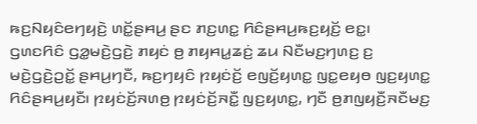ꤒꤢ꤬ꤡꤟꤢꤨꤕꤚꤟꤢꤧ꤬ ꤛꤢꤩ꤭ꤔꤌꤣ꤬ ꤔꤢ ꤊꤢ꤬ꤛꤢ꤭ ꤖꤢꤨꤔꤌꤣ꤬ꤒꤢ꤬ꤟꤢꤩ꤬ ꤕꤢ꤭꤯
ꤞꤛꤢꤖꤢꤨ ꤞꤤ꤭ꤗꤢꤧ꤬ꤞꤢꤧ꤬ ꤊꤟꤢꤦ ꤥ꤬ ꤊꤟꤌꤣ꤭ꤘꤢꤦ꤬ ꤘꤣ ꤡꤢꤪꤗꤢ꤬ꤚꤛꤢ꤬ ꤢ꤬ ꤗꤢꤧ꤬ꤞꤢꤧ꤬ꤑꤢꤩ꤭ ꤔꤌꤣ꤬ꤚꤢꤪ, ꤒꤢ꤬ꤚꤟꤢꤨ ꤐꤟꤢꤦꤢꤩ꤬ ꤕꤜꤢꤩ꤬ꤟꤛꤢ꤭ ꤜꤢ꤭ꤕꤟꤥ ꤜꤢ꤬ꤟꤛꤢ꤭ ꤖꤢꤨꤔꤌꤣ꤬ꤟꤢꤪ꤯ ꤐꤟꤢꤦꤢꤩ꤬ꤏꤛꤥ꤬ ꤐꤟꤢꤦꤢꤩ꤬ꤏꤢꤪ꤭ ꤜꤢ꤬ꤟꤛꤢ꤭, ꤚꤢꤪ ꤥ꤬ꤊꤜꤟꤢꤪ꤬ꤏꤢꤪꤗꤢ꤬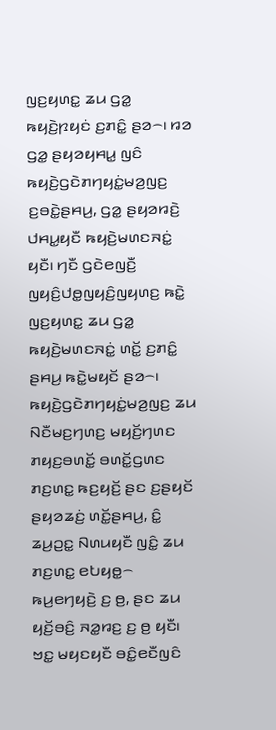ꤜꤢ꤬ꤟꤛꤢ꤭ ꤘꤣ ꤞꤤ꤭ ꤒꤟꤢꤧ꤬ꤐꤟꤢꤦ ꤢ꤬ꤊꤢꤨ꤭ ꤔꤤ꤮꤯ ꤙꤤ ꤞꤤ꤭ ꤔꤟꤤꤟꤌꤣ꤭ ꤜꤢꤨ ꤒꤟꤢꤧ꤬ꤞꤢꤧꤊꤚꤟꤢꤦ꤭ꤗꤤ꤬ꤜꤢ꤬ ꤢ꤬ꤋꤢꤧ꤭ꤔꤌꤣ꤬, ꤞꤤ꤭ ꤔꤟꤤꤙꤢꤧ꤬ ꤓꤌꤣ꤭ꤟꤢꤪ ꤒꤟꤢꤧ꤬ꤗꤛꤢꤏꤢꤦ꤭ ꤟꤢꤪ꤯ ꤚꤢꤪ ꤞꤢꤧꤕꤜꤢꤪ꤬ ꤜꤟꤢꤨ꤬ꤓꤥ꤭ꤜꤟꤢꤨ꤬ꤜꤟꤛꤢ꤬ ꤒꤢꤧ꤭ ꤜꤢ꤬ꤟꤛꤢ꤭ ꤘꤣ ꤞꤤ꤭ ꤒꤟꤢꤧ꤬ꤗꤛꤢꤏꤢꤦ꤭ ꤛꤢꤩ꤭ ꤢ꤬ꤊꤢꤨ꤭ ꤔꤌꤣ꤬ ꤒꤢꤧ꤭ꤗꤟꤢꤩ ꤔꤤ꤮꤯ ꤒꤟꤢꤧ꤬ꤞꤢꤧꤊꤚꤟꤢꤦ꤭ꤗꤤ꤬ꤜꤢ꤬ ꤘꤣ ꤡꤢꤪꤗꤢ꤬ꤚꤛꤢ꤬ ꤗꤟꤢꤩ꤬ꤚꤛꤢ ꤊꤟꤢ꤬ꤋꤛꤢꤩ꤭ ꤋꤛꤢꤩ꤭ꤞꤛꤢ ꤊꤢ꤬ꤛꤢ꤭ ꤒꤢ꤬ꤟꤢꤩ꤬ ꤔꤢ ꤢ꤬ꤔꤟꤢꤩ ꤔꤟꤤꤘꤢꤦ꤬ ꤛꤢꤩ꤭ꤔꤌꤣ꤬, ꤢꤨ꤭ ꤘꤣ꤬ꤑꤢ꤭ ꤡꤛꤣꤟꤢꤪ ꤜꤢꤨ꤭ ꤘꤣ ꤊꤢ꤬ꤛꤢ꤭ ꤕꤝꤟꤥ꤭꤮ ꤒꤣ꤬ꤕꤚꤟꤢꤧ꤬ ꤢ꤬ ꤥ꤬, ꤔꤢ ꤘꤣ ꤟꤢꤩ꤬ꤋꤢꤨ꤬ ꤏꤤ꤭ꤙꤢ꤬ ꤢ꤬ ꤥ꤬ ꤟꤢꤪ꤯ ꤠꤢ꤭ ꤗꤟꤢꤟꤢꤪ ꤋꤢꤨ꤭ꤕꤢꤪꤜꤢꤨ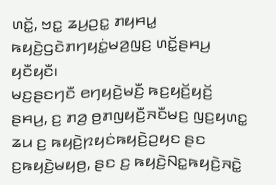ꤛꤢꤩ꤭, ꤠꤢ꤭ ꤘꤣ꤬ꤑꤢ꤭ ꤊꤟꤌꤣ꤭ ꤒꤟꤢꤧ꤬ꤞꤢꤧꤊꤚꤟꤢꤦ꤭ꤗꤤ꤬ꤜꤢ꤬ ꤛꤢꤩ꤭ꤔꤌꤣ꤬ ꤟꤢꤪꤟꤢꤪ꤯
ꤗꤢ꤬ꤔꤢꤚꤢꤪ ꤕꤚꤟꤢꤧ꤬ꤗꤢꤪ꤬ ꤒꤢ꤬ꤟꤢꤩ꤬ꤟꤢꤩ꤬ ꤔꤌꤣ꤬, ꤢ꤬ ꤊꤤ꤬ ꤥ꤬ꤊꤜꤟꤢꤪ꤬ꤏꤢꤪꤗꤢ꤬ ꤜꤢ꤬ꤟꤛꤢ꤭ ꤘꤣ ꤢ꤬ ꤒꤟꤢꤧ꤬ꤐꤟꤢꤦꤒꤟꤢꤧ꤬ꤑꤟꤢ ꤔꤢ ꤢ꤬ꤒꤟꤢꤧ꤬ꤗꤟꤥ꤬, ꤔꤢ ꤢ꤬ ꤒꤟꤢꤧ꤬ꤡꤢ꤭ꤒꤟꤢꤧ꤬ꤏꤢꤧ꤭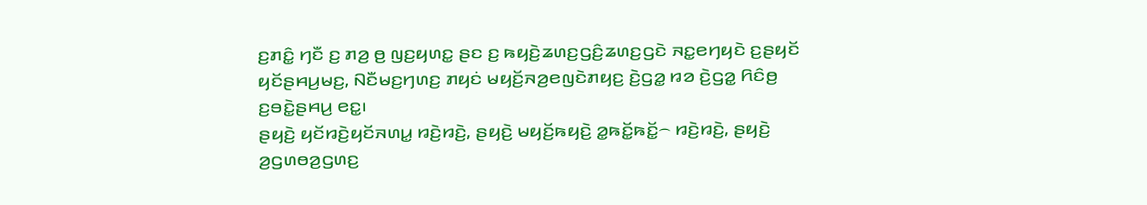ꤢ꤬ꤊꤢꤨ꤭ ꤚꤢꤪ ꤢ꤬ ꤊꤤ꤬ ꤥ꤬ ꤜꤢ꤬ꤟꤛꤢ꤭ ꤔꤢ ꤢ꤬ ꤒꤟꤢꤧ꤬ꤘꤛꤢ꤬ꤞꤢꤨ꤬ꤘꤛꤢ꤬ꤞꤢꤧ ꤏꤢ꤭ꤕꤚꤟꤢꤧ ꤢ꤬ꤔꤟꤢꤩ ꤟꤢꤩꤔꤌꤣ꤬ꤗꤢ꤬, ꤡꤢꤪꤗꤢ꤬ꤚꤛꤢ꤬ ꤊꤟꤢꤦ ꤗꤟꤢꤩ꤬ꤏꤤ꤬ꤕꤜꤢꤧꤊꤟꤢ꤬ ꤢꤧ꤬ꤞꤤ꤭ ꤙꤤ ꤢꤧ꤬ꤞꤤ꤭ ꤖꤢꤨꤥ꤬ ꤢ꤬ꤋꤢꤧ꤭ꤔꤌꤣ꤬ ꤕꤢ꤭꤯
ꤔꤟꤢꤧ꤬ ꤟꤢꤩꤙꤢꤧ꤬ꤟꤢꤩꤏꤛꤣ꤭ ꤙꤢꤧ꤬ꤙꤢꤧ꤬, ꤔꤟꤢꤧ꤬ ꤗꤟꤢꤩ꤬ꤒꤟꤢꤧ꤬ ꤤ꤭ꤒꤢꤩ꤭ꤒꤢꤩ꤭꤮ ꤙꤢꤧ꤬ꤙꤢꤧ꤬, ꤔꤟꤢꤧ꤬ ꤤ꤬ꤞꤛꤥꤤ꤬ꤞꤛꤢ꤬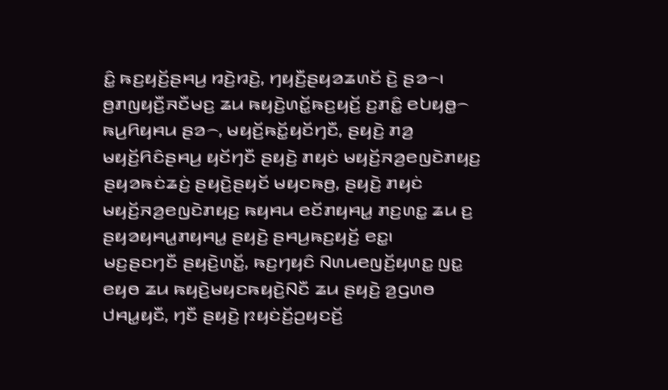ꤢꤨ꤭ ꤒꤢ꤬ꤟꤢꤩ꤬ꤔꤌꤣ꤬ ꤙꤢꤧ꤬ꤙꤢꤧ꤬, ꤚꤟꤢꤪ꤬ꤔꤟꤤꤘꤛꤢꤩ ꤢꤧ꤬ ꤔꤤ꤮꤯ ꤥ꤬ꤊꤜꤟꤢꤪ꤬ꤏꤢꤪꤗꤢ꤬ ꤘꤣ ꤒꤟꤢꤧ꤬ꤛꤢꤩ꤭ꤒꤢ꤬ꤟꤢꤩ꤬ ꤢ꤬ꤊꤢꤨ꤭ ꤕꤝꤟꤥ꤭꤮ ꤒꤣ꤬ꤖꤟꤌꤣ ꤔꤤ꤮, ꤗꤟꤢꤩ꤬ꤒꤢꤩ꤭ꤟꤢꤩꤚꤢꤪ, ꤔꤟꤢꤧ꤬ ꤊꤤ꤬ ꤗꤟꤢꤩ꤬ꤖꤢꤨꤔꤌꤣ꤬ ꤟꤢꤩꤚꤢꤪ ꤔꤟꤢꤧ꤬ ꤊꤟꤢꤦ ꤗꤟꤢꤩ꤬ꤏꤤ꤬ꤕꤜꤢꤧꤊꤟꤢ꤬ ꤔꤟꤤꤒꤢꤦꤘꤢꤦ꤬ ꤔꤟꤢꤧ꤬ꤔꤟꤢꤩ ꤗꤟꤢꤒꤥ꤬, ꤔꤟꤢꤧ꤬ ꤊꤟꤢꤦ ꤗꤟꤢꤩ꤬ꤏꤤ꤬ꤕꤜꤢꤧꤊꤟꤢ꤬ ꤒꤟꤌꤣ ꤕꤢꤩꤊꤟꤌꤣ꤭ ꤊꤢ꤬ꤛꤢ꤭ ꤘꤣ ꤢ꤬ ꤔꤟꤤꤟꤌꤣ꤭ꤊꤟꤌꤣ꤭ ꤔꤟꤢꤧ꤬ ꤔꤌꤣ꤬ꤒꤢ꤬ꤟꤢꤩ꤬ ꤕꤢ꤭꤯
ꤗꤢ꤬ꤔꤢꤚꤢꤪ ꤔꤟꤢꤧ꤬ꤛꤢꤩ꤭, ꤒꤢ꤬ꤚꤟꤢꤨ ꤡꤛꤣꤕꤜꤢꤩ꤬ꤟꤛꤢ꤭ ꤜꤢ꤭ ꤕꤟꤥ ꤘꤣ ꤒꤟꤢꤧ꤬ꤗꤟꤢꤒꤟꤢꤧ꤬ꤡꤢꤪ ꤘꤣ ꤔꤟꤢꤧ꤬ ꤤ꤬ꤞꤛꤥ ꤓꤌꤣ꤭ꤟꤢꤪ, ꤚꤢꤪ ꤔꤟꤢꤧ꤬ ꤐꤟꤢꤦꤢꤩ꤬ꤑꤟꤢꤢꤩ꤬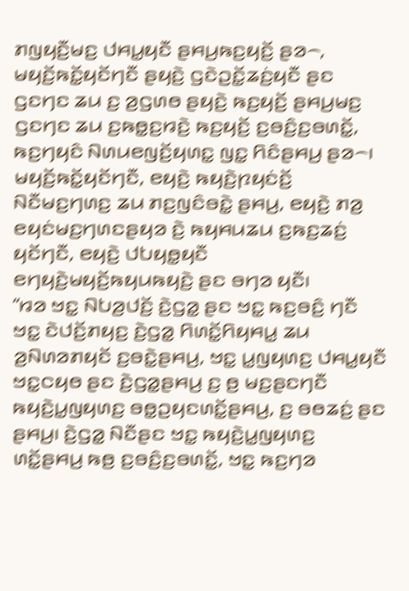ꤊꤜꤟꤢꤪ꤬ꤗꤢ꤬ ꤓꤌꤣ꤭ꤟꤢꤪ ꤔꤌꤣ꤬ꤒꤢ꤬ꤟꤢꤩ꤬ ꤔꤤ꤮, ꤗꤟꤢꤩ꤬ꤒꤢꤩ꤭ꤟꤢꤩꤚꤢꤪ ꤔꤟꤢꤧ꤬ ꤞꤢꤧꤑꤢꤩ꤭ꤘꤢꤦ꤬ꤟꤢꤪ ꤔꤢ ꤞꤢꤚꤢ ꤘꤣ ꤢ꤬ ꤤ꤬ꤞꤛꤥ ꤔꤟꤢꤧ꤬ ꤒꤢ꤬ꤟꤢꤩ꤬ ꤔꤌꤣ꤬ꤗꤢ꤬ ꤞꤢꤚꤢ ꤘꤣ ꤢ꤬ꤒꤥ꤭ꤢ꤬ꤙꤢꤧ꤬ ꤒꤢ꤬ꤟꤢꤩ꤬ ꤢ꤬ꤋꤢꤨ꤬ꤢ꤬ꤋꤛꤢꤩ꤭, ꤒꤢ꤬ꤚꤟꤢꤨ ꤡꤛꤣꤕꤜꤢꤩ꤬ꤟꤛꤢ꤭ ꤜꤢ꤭ ꤖꤢꤨꤔꤌꤣ꤬ ꤔꤤ꤮꤯
ꤗꤟꤢꤩ꤬ꤒꤢꤩ꤭ꤟꤢꤩꤚꤢꤪ, ꤕꤟꤢꤧ꤬ ꤒꤟꤢꤧ꤬ꤐꤟꤢꤦꤢꤩ꤬ ꤡꤢꤪꤗꤢ꤬ꤚꤛꤢ꤬ ꤘꤣ ꤊꤢ꤬ꤜꤢꤨꤋꤢꤧ꤭ ꤔꤌꤣ꤬, ꤕꤟꤢꤧ꤬ ꤊꤤ꤬ ꤕꤟꤢꤦꤗꤢ꤬ꤚꤛꤢꤔꤟꤤ ꤢꤧ꤬ ꤒꤟꤌꤣꤘꤣ ꤢ꤬ꤒꤢ꤬ꤘꤢꤦ꤬ ꤟꤢꤩꤚꤢꤪ, ꤕꤟꤢꤧ꤬ ꤓꤝꤟꤥ꤭ꤟꤢꤪ ꤕꤚꤟꤢꤧ꤬ꤗꤟꤢꤩ꤬ꤒꤟꤣꤒꤟꤢꤧ꤬ ꤔꤢ ꤋꤚꤤ ꤟꤢꤪ꤯
“ꤙꤤ ꤠꤢ꤭ ꤡꤝꤤ꤬ꤓꤢꤩ꤬ ꤢꤧ꤬ꤞꤤ꤭ ꤔꤢ ꤠꤢ꤭ ꤒꤢ꤬ꤋꤢꤨ꤬ ꤚꤢꤪ ꤠꤢ꤭ ꤢꤧꤓꤢꤩ꤬ꤊꤟꤢ꤬ ꤢꤧ꤬ꤞꤤ꤭ ꤖꤛꤢꤩ꤭ꤖꤟꤌꤣ꤭ ꤘꤣ ꤤ꤬ꤡꤛꤤꤊꤟꤢꤩ ꤢ꤬ꤋꤢꤧ꤭ꤔꤌꤣ꤬, ꤠꤢ꤭ ꤣ꤭ꤜꤟꤛꤢ꤬ ꤓꤌꤣ꤭ꤟꤢꤪ ꤠꤢ꤭ꤍꤟꤥ ꤔꤢ ꤢꤧ꤬ꤞꤤ꤭ꤔꤌꤣ꤬ ꤢ꤬ ꤥ꤬ ꤗꤢ꤬ꤔꤢꤚꤢꤪ ꤒꤟꤢꤧ꤬ꤣ꤭ꤜꤟꤛꤢ꤬ ꤋꤥ꤭ꤑꤟꤢꤛꤢꤩ꤭ꤔꤌꤣ꤬, ꤢ꤬ ꤋꤥꤘꤢꤦ꤬ ꤔꤢ ꤔꤌꤣ꤬꤯ ꤢꤧ꤬ꤞꤤ꤭ ꤡꤢꤪꤔꤢ ꤠꤢ꤭ ꤒꤟꤢꤧ꤬ꤣ꤭ꤜꤟꤛꤢ꤬ ꤛꤢꤩ꤭ꤔꤌꤣ꤬ ꤒꤥ꤬ ꤢ꤬ꤋꤢꤨ꤬ꤢ꤬ꤋꤛꤢꤩ꤭, ꤠꤢ꤭ ꤒꤢ꤬ꤚꤤ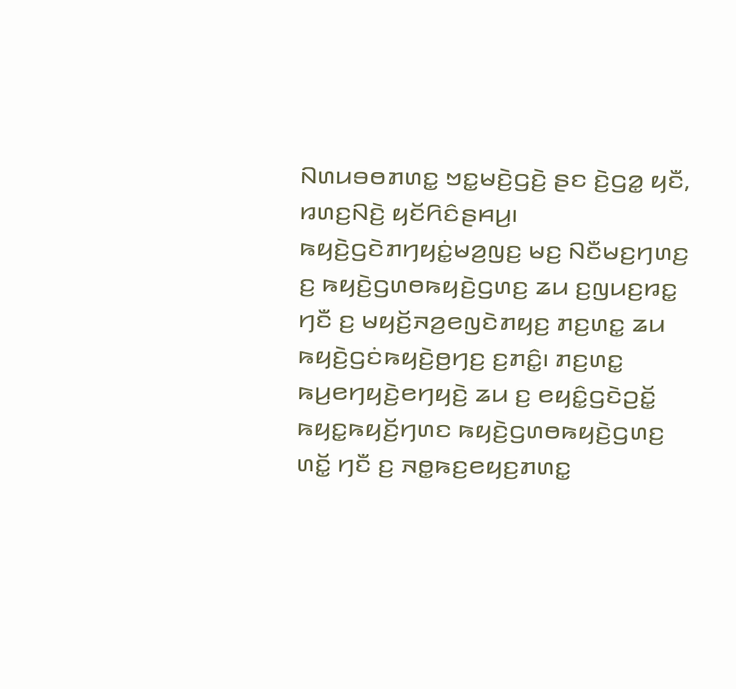ꤡꤛꤣꤋꤥꤊꤛꤢ꤭ ꤠꤢ꤭ꤗꤢꤧ꤬ꤞꤢꤧ꤬ ꤔꤢ ꤢꤧ꤬ꤞꤤ꤭ ꤟꤢꤪ, ꤙꤛꤢ꤬ꤡꤢꤧ꤬ ꤟꤢꤩꤖꤢꤨꤔꤌꤣ꤬꤯
ꤒꤟꤢꤧ꤬ꤞꤢꤧꤊꤚꤟꤢꤦ꤭ꤗꤤ꤬ꤜꤢ꤬ ꤗꤢ꤬ ꤡꤢꤪꤗꤢ꤬ꤚꤛꤢ꤬ ꤢ꤬ ꤒꤟꤢꤧ꤬ꤞꤛꤥꤒꤟꤢꤧ꤬ꤞꤛꤢ꤬ ꤘꤣ ꤢ꤬ꤜꤣꤢ꤬ꤙꤢ꤭ ꤚꤢꤪ ꤢ꤬ ꤗꤟꤢꤩ꤬ꤏꤤ꤬ꤕꤜꤢꤧꤊꤟꤢ꤬ ꤊꤢ꤬ꤛꤢ꤭ ꤘꤣ ꤒꤟꤢꤧ꤬ꤞꤢꤦꤒꤟꤢꤧ꤬ꤥ꤬ꤚꤢ꤬ ꤢ꤬ꤊꤢꤨ꤭꤯ ꤊꤢ꤬ꤛꤢ꤭ ꤒꤣ꤬ꤕꤚꤟꤢꤧ꤬ꤕꤚꤟꤢꤧ꤬ ꤘꤣ ꤢ꤬ ꤕꤟꤢꤨ꤭ꤞꤢꤧꤑꤢꤩ꤭ ꤒꤟꤢ꤭ꤒꤟꤢꤩ꤬ꤚꤛꤢ ꤒꤟꤢꤧ꤬ꤞꤛꤥꤒꤟꤢꤧ꤬ꤞꤛꤢ꤬ ꤛꤢꤩ꤭ ꤚꤢꤪ ꤢ꤬ ꤏꤥ꤭ꤒꤢ꤬ꤕꤟꤢ꤬ꤊꤛꤢ꤭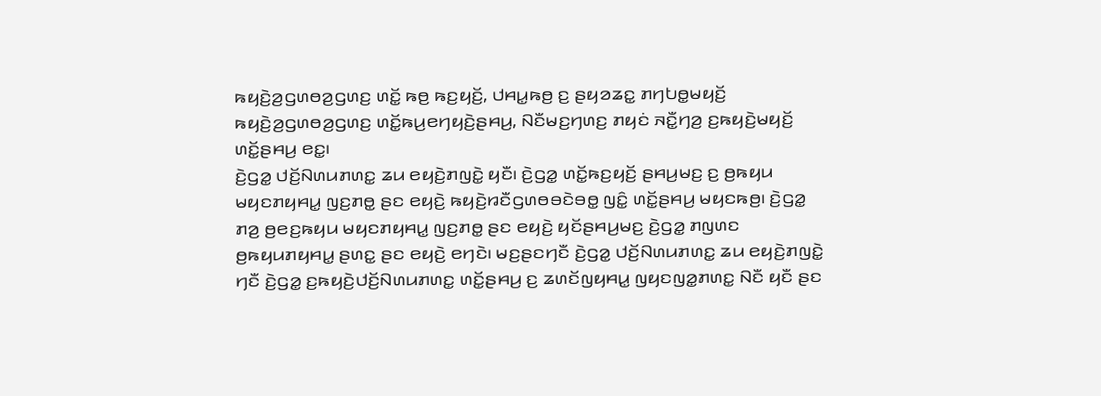ꤒꤟꤢꤧ꤬ꤤ꤬ꤞꤛꤥꤤ꤬ꤞꤛꤢ꤬ ꤛꤢꤩ꤭ ꤒꤥ꤬ ꤒꤢ꤬ꤟꤢꤩ꤬, ꤓꤌꤣ꤭ꤒꤥ꤬ ꤢ꤬ ꤔꤟꤤꤘꤢ꤭ ꤊꤚꤝꤥ꤭ꤗꤟꤢꤩ꤬ ꤒꤟꤢꤧ꤬ꤤ꤬ꤞꤛꤥꤤ꤬ꤞꤛꤢ꤬ ꤛꤢꤩ꤭ꤒꤣ꤬ꤕꤚꤟꤢꤧ꤬ꤔꤌꤣ꤬, ꤡꤢꤪꤗꤢ꤬ꤚꤛꤢ꤬ ꤊꤟꤢꤦ ꤏꤢꤪ꤭ꤚꤤ꤬ ꤢ꤬ꤒꤟꤢꤧ꤬ꤗꤟꤢꤩ꤬ ꤛꤢꤩ꤭ꤔꤌꤣ꤬ ꤕꤢ꤭꤯
ꤢꤧ꤬ꤞꤤ꤭ ꤓꤢꤩ꤬ꤡꤛꤣꤊꤛꤢ꤭ ꤘꤣ ꤕꤟꤢꤧ꤬ꤊꤜꤢꤧ꤭ ꤟꤢꤪ꤯ ꤢꤧ꤬ꤞꤤ꤭ ꤛꤢꤩ꤭ꤒꤢ꤬ꤟꤢꤩ꤬ ꤔꤌꤣ꤬ꤗꤢ꤬ ꤢ꤬ ꤥ꤬ꤒꤟꤣ ꤗꤟꤢꤊꤟꤌꤣ꤭ ꤜꤢ꤬ꤊꤥ꤭ ꤔꤢ ꤕꤟꤢꤧ꤬ ꤒꤟꤢꤧ꤬ꤙꤢꤪꤞꤛꤥꤋꤢꤧꤋꤥ꤭ ꤜꤢꤨ꤭ ꤛꤢꤩ꤭ꤔꤌꤣ꤬ ꤗꤟꤢꤒꤥ꤬꤯ ꤢꤧ꤬ꤞꤤ꤭ ꤊꤤ꤬ ꤥ꤬ꤕꤢ꤬ꤒꤟꤣ ꤗꤟꤢꤊꤟꤌꤣ꤭ ꤜꤢ꤬ꤊꤥ꤭ ꤔꤢ ꤕꤟꤢꤧ꤬ ꤟꤢꤩꤔꤌꤣ꤬ꤗꤢ꤬ ꤢꤧ꤬ꤞꤤ꤭ ꤊꤜꤛꤢ ꤥ꤬ꤒꤟꤣꤊꤟꤌꤣ꤭ ꤔꤛꤢ꤭ ꤔꤢ ꤕꤟꤢꤧ꤬ ꤕꤚꤢꤧ꤯ ꤗꤢ꤬ꤔꤢꤚꤢꤪ ꤢꤧ꤬ꤞꤤ꤭ ꤓꤢꤩ꤬ꤡꤛꤣꤊꤛꤢ꤭ ꤘꤣ ꤕꤟꤢꤧ꤬ꤊꤜꤢꤧ꤭ ꤚꤢꤪ ꤢꤧ꤬ꤞꤤ꤭ ꤢ꤬ꤒꤟꤢꤧ꤬ꤓꤢꤩ꤬ꤡꤛꤣꤊꤛꤢ꤭ ꤛꤢꤩ꤭ꤔꤌꤣ꤬ ꤢ꤬ ꤘꤛꤢꤩꤜꤟꤌꤣ꤭ ꤜꤟꤢꤜꤤ꤭ꤊꤛꤢ꤭ ꤡꤢꤪ ꤟꤢꤪ ꤔꤢ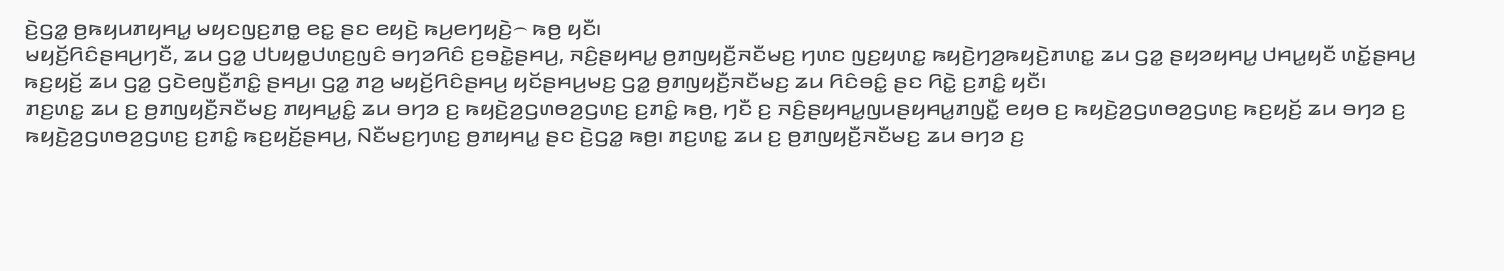ꤢꤧ꤬ꤞꤤ꤭ ꤥ꤬ꤒꤟꤣꤊꤟꤌꤣ꤭ ꤗꤟꤢꤜꤢ꤬ꤊꤥ꤭ ꤕꤢ꤭ ꤔꤢ ꤕꤟꤢꤧ꤬ ꤒꤣ꤬ꤕꤚꤟꤢꤧ꤬꤮ ꤒꤥ꤬ ꤟꤢꤪ꤯
ꤗꤟꤢꤩ꤬ꤖꤢꤨꤔꤌꤣ꤬ꤚꤢꤪ, ꤘꤣ ꤞꤤ꤭ ꤓꤝꤟꤥ꤭ꤓꤛꤢ꤬ꤜꤢꤨ ꤋꤚꤤꤖꤢꤨ ꤢ꤬ꤋꤢꤧ꤭ꤔꤌꤣ꤬, ꤏꤢꤨ꤬ꤔꤟꤌꤣ꤭ ꤥ꤬ꤊꤜꤟꤢꤪ꤬ꤏꤢꤪꤗꤢ꤬ ꤚꤛꤢ ꤜꤢ꤬ꤟꤛꤢ꤭ ꤒꤟꤢꤧ꤬ꤚꤤ꤬ꤒꤟꤢꤧ꤬ꤊꤛꤢ꤭ ꤘꤣ ꤞꤤ꤭ ꤔꤟꤤꤟꤌꤣ꤭ ꤓꤌꤣ꤭ꤟꤢꤪ ꤛꤢꤩ꤭ꤔꤌꤣ꤬ ꤒꤢ꤬ꤟꤢꤩ꤬ ꤘꤣ ꤞꤤ꤭ ꤞꤢꤧꤕꤜꤢꤪ꤬ꤊꤢꤨ꤭ ꤔꤌꤣ꤬꤯ ꤞꤤ꤭ ꤊꤤ꤬ ꤗꤟꤢꤩ꤬ꤖꤢꤨꤔꤌꤣ꤬ ꤟꤢꤩꤔꤌꤣ꤬ꤗꤢ꤬ ꤞꤤ꤭ ꤥ꤬ꤊꤜꤟꤢꤪ꤬ꤏꤢꤪꤗꤢ꤬ ꤘꤣ ꤖꤢꤨꤋꤢꤨ꤭ ꤔꤢ ꤖꤢꤧ꤭ ꤢ꤬ꤊꤢꤨ꤭ ꤟꤢꤪ꤯
ꤊꤢ꤬ꤛꤢ꤭ ꤘꤣ ꤢ꤬ ꤥ꤬ꤊꤜꤟꤢꤪ꤬ꤏꤢꤪꤗꤢ꤬ ꤊꤟꤌꤣ꤭ꤢꤨ꤭ ꤘꤣ ꤋꤚꤤ ꤢ꤬ ꤒꤟꤢꤧ꤬ꤤ꤬ꤞꤛꤥꤤ꤬ꤞꤛꤢ꤬ ꤢ꤬ꤊꤢꤨ꤭ ꤒꤥ꤬, ꤚꤢꤪ ꤢ꤬ ꤏꤢꤨ꤬ꤔꤟꤌꤣ꤭ꤜꤣꤔꤟꤌꤣ꤭ꤊꤜꤢꤪ꤭ ꤕꤟꤥ ꤢ꤬ ꤒꤟꤢꤧ꤬ꤤ꤬ꤞꤛꤥꤤ꤬ꤞꤛꤢ꤬ ꤒꤢ꤬ꤟꤢꤩ꤬ ꤘꤣ ꤋꤚꤤ ꤢ꤬ ꤒꤟꤢꤧ꤬ꤤ꤬ꤞꤛꤥꤤ꤬ꤞꤛꤢ꤬ ꤢ꤬ꤊꤢꤨ꤭ ꤒꤢ꤬ꤟꤢꤩ꤬ꤔꤌꤣ꤬, ꤡꤢꤪꤗꤢ꤬ꤚꤛꤢ꤬ ꤥ꤬ꤊꤟꤌꤣ꤭ ꤔꤢ ꤢꤧ꤬ꤞꤤ꤭ ꤒꤥ꤬꤯ ꤊꤢ꤬ꤛꤢ꤭ ꤘꤣ ꤢ꤬ ꤥ꤬ꤊꤜꤟꤢꤪ꤬ꤏꤢꤪꤗꤢ꤬ ꤘꤣ ꤋꤚꤤ ꤢ꤬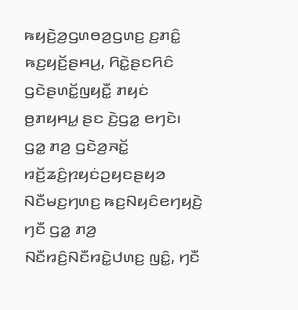ꤒꤟꤢꤧ꤬ꤤ꤬ꤞꤛꤥꤤ꤬ꤞꤛꤢ꤬ ꤢ꤬ꤊꤢꤨ꤭ ꤒꤢ꤬ꤟꤢꤩ꤬ꤔꤌꤣ꤬, ꤖꤢꤧ꤭ꤔꤢꤖꤢꤨ ꤞꤢꤧꤔꤛꤢꤩ꤭ꤜꤟꤢꤪ꤭ ꤊꤟꤢꤦ ꤥ꤬ꤊꤟꤌꤣ꤭ ꤔꤢ ꤢꤧ꤬ꤞꤤ꤭ ꤕꤚꤢꤧ꤯
ꤞꤤ꤭ ꤊꤤ꤬ ꤞꤢꤧꤤ꤬ꤏꤢꤩ꤭ ꤙꤢꤩ꤬ꤘꤢꤨ꤬ꤐꤟꤢꤦꤑꤟꤢꤔꤟꤤ ꤡꤢꤪꤗꤢ꤬ꤚꤛꤢ꤬ ꤒꤢ꤬ꤡꤟꤢꤨꤕꤚꤟꤢꤧ꤬ ꤚꤢꤪ ꤞꤤ꤭ ꤊꤤ꤬ ꤡꤢꤪꤙꤢꤨ꤬ꤡꤢꤪꤙꤢꤧ꤭ꤓꤛꤢ꤬ ꤜꤢꤨ꤭, ꤚꤢꤪ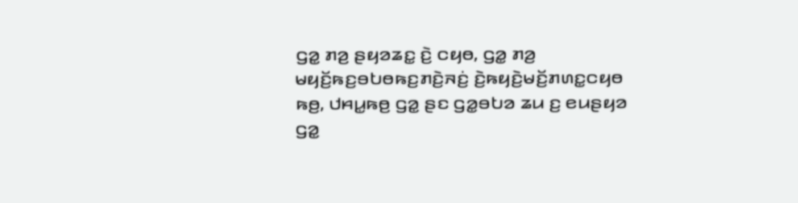ꤞꤤ꤭ ꤊꤤ꤬ ꤔꤟꤤꤘꤢ꤭ ꤢꤧ꤬ ꤍꤟꤥ, ꤞꤤ꤭ ꤊꤤ꤬ ꤗꤟꤢꤩ꤬ꤒꤢ꤬ꤋꤝꤥꤒꤢ꤬ꤊꤢꤧ꤬ꤏꤢꤦ꤬ ꤢꤧ꤬ꤒꤟꤢꤧ꤬ꤗꤢꤩ꤬ꤊꤛꤢ꤭ꤍꤟꤥ ꤒꤥ꤬, ꤓꤌꤣ꤭ꤒꤥ꤬ ꤞꤤ꤭ ꤔꤢ ꤞꤤ꤭ꤋꤝꤤ ꤘꤣ ꤢ꤬ ꤕꤣꤔꤟꤤ ꤞꤤ꤭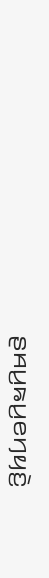ꤔꤌꤣ꤬ꤒꤣ꤬ꤕꤚꤟꤢꤧ꤬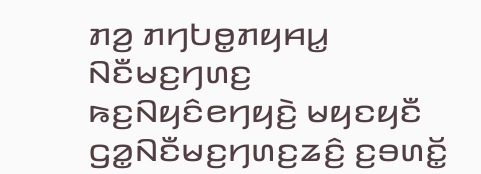ꤊꤤ꤬ ꤊꤚꤝꤥ꤭ꤊꤟꤌꤣ꤭ ꤡꤢꤪꤗꤢ꤬ꤚꤛꤢ꤬ ꤒꤢ꤬ꤡꤟꤢꤨꤕꤚꤟꤢꤧ꤬ ꤗꤟꤢꤟꤢꤪ ꤞꤤ꤭ꤡꤢꤪꤗꤢ꤬ꤚꤛꤢ꤬ꤘꤢꤨ꤬ ꤢ꤬ꤋꤛꤢꤩ꤭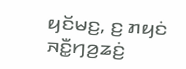ꤟꤢꤩꤗꤢ꤬, ꤢ꤬ ꤊꤟꤢꤦ ꤏꤢꤪ꤭ꤚꤤ꤬ꤘꤢꤦ꤬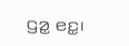ꤞꤤ꤭ ꤕꤢ꤭꤯